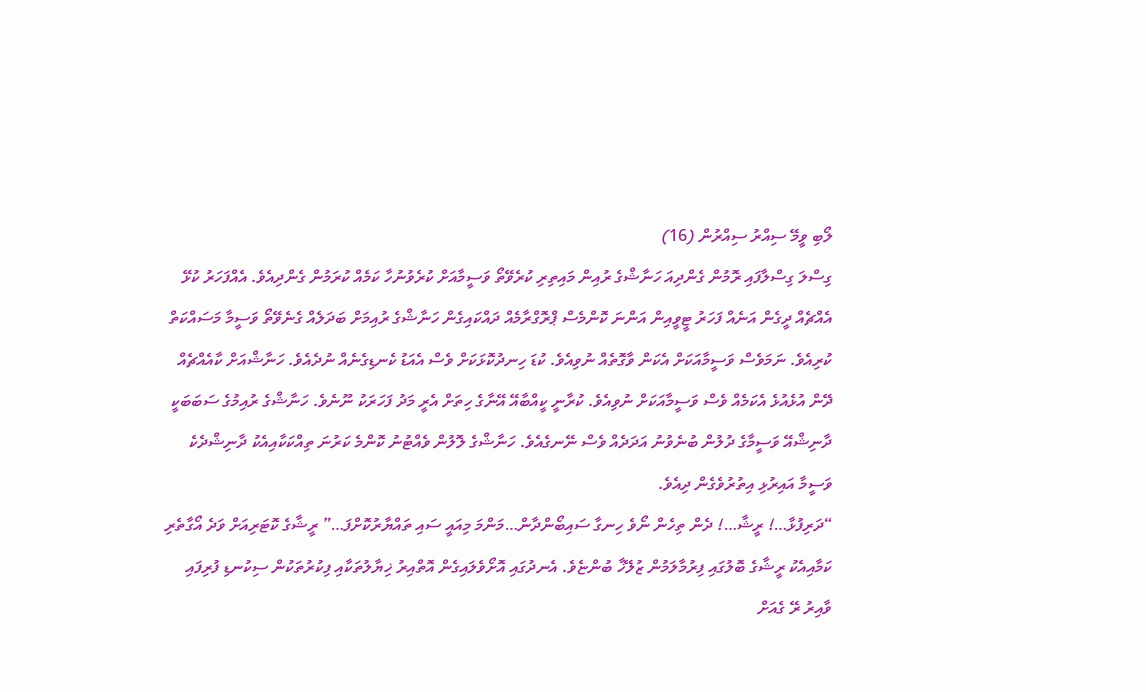ލޯބި ވީމޭ ސިއްރު ސިއްރުން (16)
ގިސްލަ ގިސްލާފައި ރޮމުން ގެންދިއަ ހަނާޝްގެ ރުއިން މައިތިރި ކުރެވޭތޯ ވަސީމާއަށް ކުރެވުނުހާ ކަމެއް ކުރަމުން ގެންދިއެވެ. އެއްފަހަރު ކުޅޭ އެއްޗެއް ދީގެން އަނެއް ފަހަރު ޓީވީއިން އަންނަ ކޮންމެސް ޕްރޮގްރާމެއް ދައްކައިގެން ހަނާޝްގެ ރުއިމަށް ބަދަލެއް ގެނެވޭތޯ ވަސީމާ މަސައްކަތް ކުރިއެވެ. ނަމަވެސް ވަސީމާއަކަށް އެކަން ވާގޮތެއް ނުވިއެވެ. ކުޑަ ހިނދުކޮޅަކަށް ވެސް އެއަޑު ކެނޑިގެނެއް ނުދެއެވެ. ހަނާޝްއަށް ކާއެއްޗެއް ދޭން އުޅެއުޅެ އެކަމެއް ވެސް ވަސީމާއަކަށް ނުވިއެވެ. ކުރާނީ ކީއްބާއޭ އޭނާގެ ހިތަށް އެރީ މަދު ފަހަރަކު ނޫނެވެ. ހަނާޝްގެ ރުއިމުގެ ސަބަބަކީ ދާނިޝްއޭ ވަސީމާގެ ދުލުން ބުނެވުނު އަދަދެއް ވެސް ނޭނގެއެވެ. ހަނާޝްގެ ލޮލުން ވެއްޓުނު ކޮންމެ ކަރުނަ ތިއްކަކާއިއެކު ދާނިޝްދެކެ ވަސީމާ އައިރުޅި އިތުރުވެގެން ދިއެވެ.
“ދަރިފުޅާ…! ރީޝާ…! ދެން ތިހެން ނޯވެ ހިނގާ ސައިބޯންދާން…މަންމަ މިއައީ ސައި ތައްޔާރުކޮށްފަ…” ރީޝާގެ ކޮޓަރިއަށް ވަދެ އޯގާތެރި ކަމާއިއެކު ރީޝާގެ ބޮލުގައި ފިރުމާލަމުން ޒުލޭޚާ ބުންޏެވެ. އެނދުގައި އޮށޯވެލައިގެން އޮތްއިރު ޚިޔާލުތަކާއި ފިކުރުތަކުން ސިކުނޑި ފުރިފައި ވާއިރު ރޭ ގެއަށް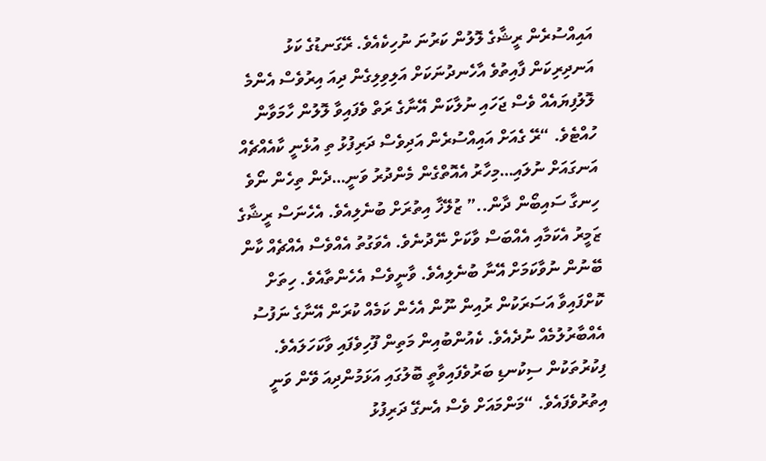އައިއްސުރެން ރީޝާގެ ލޮލުން ކަރުނަ ނުހިކެއެވެ. ރޭގަނޑުގެ ކަޅު އަނދިރިކަން ފާއިތުވެ އާހެނދުނަކަށް އަލިވިލިގެން ދިއަ އިރުވެސް އެންމެ ލޮލުފިޔައެއް ވެސް ޖަހައި ނުލާކަން އޭނާގެ ރަތް ވެފައިވާ ލޮލުން ހާމަވާން ހުއްޓެވެ. “ރޭ ގެއަށް އައިއްސުރެން އަދިވެސް ދަރިފުޅު ތި އުޅެނީ ކާއެއްޗެއް އަނގައަށް ނުލައި…މިހާރު އެއޮތްގެން މެންދުރު ވަނީ…ދެން ތިހެން ނޯވެ ހިނގާ ސައިބޯން ދާން..” ޒުލޭޚާ އިތުރަށް ބުނެލިއެވެ. އެހެނަސް ރީޝާގެ ޒަމީރު އެކަމާއި އެއްބަސް ވާކަށް ނޭދުނެވެ. އެވަގުތު އެއްވެސް އެއްޗެއް ކާން ބޭނުން ނުވާކަމަށް އޭނާ ބުނެލިއެވެ. ވާނީވެސް އެހެންތާއެވެ. ހިތަށް ކޮށްފައިވާ އަސަރަކުން ރުއިން ނޫން އެހެން ކަމެއް ކުރަން އޭނާގެ ނަފުސު އެއްބާރުލުމެއް ނުދެއެވެ. ކެއުންބުއިން މަތިން ފޫހިވެފައި ވާކަހަލައެވެ. ފިކުރުތަކުން ސިކުނޑި ބަރުވެފައިވާތީ ބޮލުގައި އަޅަމުންދިއަ ވޭން ވަނީ އިތުރުވެފައެވެ. “މަންމައަށް ވެސް އެނގޭ ދަރިފުޅު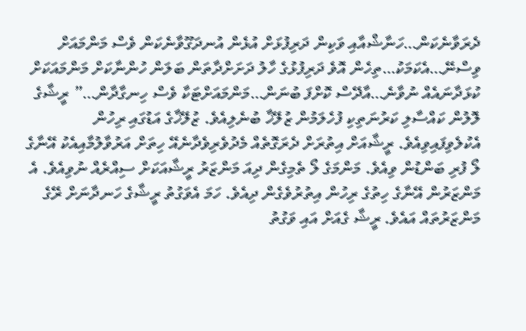ދެރަވާނެކަން…ހަނާޝްއާއި ވަކިން ދަރިފުޅަށް އުޅެން އުނދަގޫވާނެކަން ވެސް މަންމައަށް ވިސްނޭ…އެކަމަކު…ތިހެން އޮވެ ދަރިފުޅުގެ ހާލު ދަށަށްދާތަން ބަލަން ހުންނާކަށް މަންމައަކަށް ކުޅަދާނައެއް ނުވާނެ…އާދޭސް ކޮށްފަ ބުނަން…މަންމައަށްޓަކާ ވެސް ހިނގާދާން…” ރީޝާގެ ލޮލުން ކައްސާލި ކަރުނަތިކި ފުހެލަމުން ޒުލޭޚާ ބުނެލިއެވެ. ޒުލޭޚާގެ އަޑުގައި ރިހުން އެކުލެވިފައިވިއެވެ. ރީޝާއަށް އިތުރަށް ދެރަގޮތެއް މެދުވެރިވެދާނެއޭ ހިތަށް އަރުވާލުމާއިއެކު އޭނާގެ ލޯ ފުރި ބަންޑުން ވިއެވެ. މަންމަގެ ލޯ ތެމިގެން ދިއަ މަންޒަރު ރީޝާއަކަށް ސިއްރެއް ނުވިއެވެ. އެ މަންޒަރުން އޭނާގެ ހިތުގެ ރިހުން އިތުރުވެގެން ދިއެވެ. ހަމަ އެވަގުތު ރީޝާގެ ހަނދާނަށް ރޭގެ މަންޒަރުތައް އައެވެ. ރީޝާ ގެއަށް އައި ވަގުތު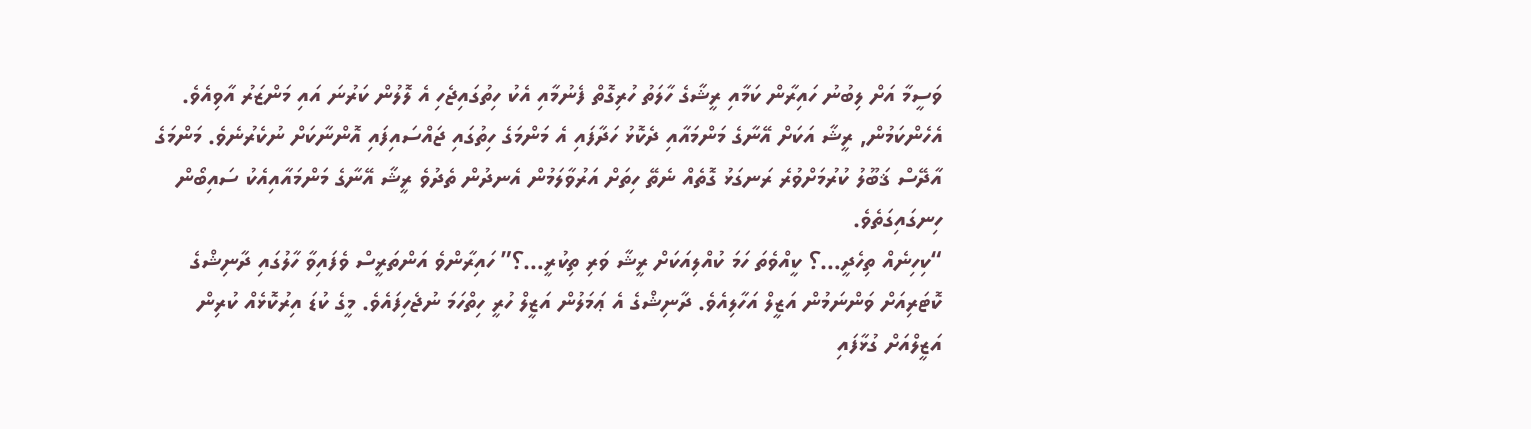ވަސީމާ އަށް ލިބުނު ހައިރާން ކަމާއި ރީޝާގެ ހާލަތު ހުރިގޮތް ފެނުމާއި އެކު ހިތުގައިޖެހި އެ ލޮލުން ކަރުނަ އައި މަންޒަރު އާވިއެވެ. އެހެންކަމުން, ރީޝާ އަކަށް އޭނާގެ މަންމައާއި ދެކޮޅު ހަދާފައި އެ މަންމަގެ ހިތުގައި ޖައްސައިފައި އޮންނާކަށް ނުކެރުނެވެ. މަންމަގެ އާދޭސް ޤަބޫލު ކުރުމަށްވުރެ ރަނގަޅު ގޮތެއް ނެތޭ ހިތަށް އަރުވާލަމުން އެނދުން ތެދުވެ ރީޝާ އޭނާގެ މަންމައާއިއެކު ސައިބޯން ހިނގައިގަތެވެ.
“ކިހިނެއް ތިހެދީ…؟ ކީއްވެތަ ހަމަ ކުއްލިއަކަށް ރީޝާ ވަރި ތިކުރީ…؟” ހައިރާންވެ އަންތަރީސް ވެފައިވާ ހާލުގައި ދާނިޝްގެ ކޮޓަރިއަށް ވަންނަމުން އަޒީލް އަހާލިއެވެ. ދާނިޝްގެ އެ ޢަމަލުން އަޒީލް ހުރީ ހިތްހަމަ ނުޖެހިފައެވެ. މީގެ ކުޑަ އިރުކޮޅެއް ކުރިން އަޒީލްއަށް ގުޅާފައި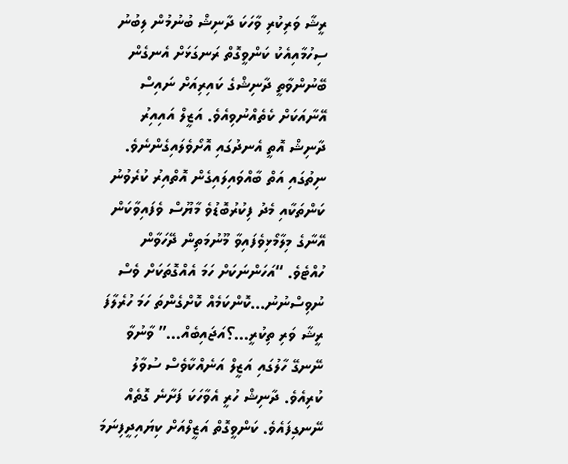ރީޝާ ވަރިކުރި ވާހަކަ ދާނިޝް ބުނުމުން ލިބުނު ސިހުމާއިއެކު ކަންވީގޮތް ރަނގަޅަށް އެނގެން ބޭނުންވާތީ ދާނިޝްގެ ކައިރިއަށް ނައިސް އޭނާއަކަށް ކެތެއްނުވިއެވެ. އަޒީލް އައިއިރު ދާނިޝް އޮތީ އެނދުގައި އޮށޯވެލައިގެންނެވެ. ނިތުގައި އަތް ބާއްވައިލައިގެން އޮތްއިރު ކުރެވުނު ކަންތަކާއި މެދު ފިކުރުބޮޑުވެ މާޔޫސް ވެފައިވާކަން އޭނާގެ މިލާމޯޅިވެފައިވާ މޫނުމަތިން ދޭހަވާން ހުއްޓެވެ. “އަހަންނަކަށް ހަމަ އެއްގޮތަކަށް ވެސް ނުވިސްނުނު…ކޮންކަމެއް ކޮށްގެންތަ ހަމަ ހުރެލާފަ ރީޝާ ވަރި ތިކުރީ…؟އަޖައިބެއް…” ވާނުވާ ނޭނގޭ ހާލުގައި އަޒީލް އަނެއްކާވެސް ސުވާލު ކުރިއެވެ. ދާނިޝް ހުރީ އެވާހަކަ ފަށާނެ ގޮތެއް ނޭނގިފައެވެ. ކަންވީގޮތް އަޒީލްއަށް ކިޔައިދީފިނަމަ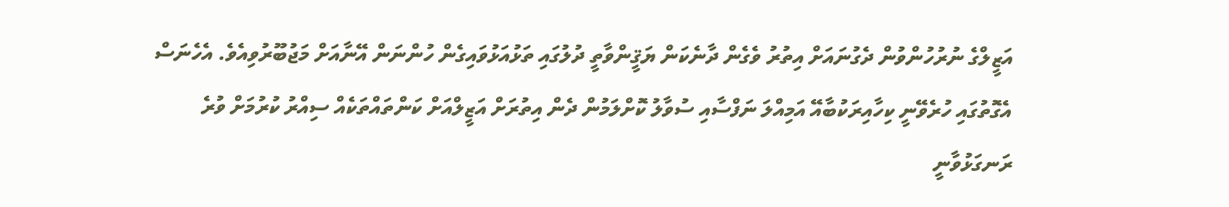އަޒީލްގެ ނުރުހުންވުން ދެގުނައަށް އިތުރު ވެގެން ދާނެކަން ޔަޤީންވާތީ ދުލުގައި ތަޅުއަޅުވައިގެން ހުންނަން އޭނާއަށް މަޖުބޫރުވިއެވެ. އެހެނަސް އެގޮތުގައި ހުރެވޭނީ ކިހާއިރަކުބާއޭ އަމިއްލަ ނަފްސާއި ސުވާލު ކޮށްލަމުން ދެން އިތުރަށް އަޒީލްއަށް ކަންތައްތަކެއް ސިއްރު ކުރުމަށް ވުރެ ރަނގަޅުވާނީ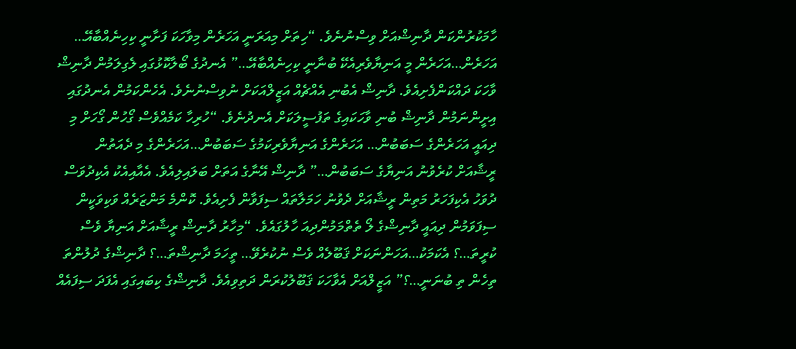ހާމަކުރުންކަން ދާނިޝްއަށް ވިސްނުނެވެ. “ހިތަށް މިއަރަނީ އަހަރެން މިވާހަކަ ފަށާނީ ކިހިނެއްބާއޭ… އަހަރެން…އަހަރެން މީ އަނިޔާވެރިއެކޭ ބުނާނީ ކިހިނެއްބާއޭ…” އެނދުގެ ބޯލާކޮޅުގައި ލެގިލަމުން ދާނިޝް ވާހަކަ ދައްކަންފެށިއެވެ. ދާނިޝް އެބުނި އެއްޗެއް އަޒީލްއަކަށް ނުވިސްނުނެވެ. އެހެންކަމުން އެނދުގައި އިށީންނަމުން ދާނިޝް ބުނި ވާހަކައިގެ ތަފުސީލަކަށް އެނދުނެވެ. “ހުރިހާ ކަމެއްވެސް ގޯހުން ގޯހަށް މި ދިއައީ އަހަރެންގެ ސަބަބުން… އަހަރެންގެ އަނިޔާވެރިކަމުގެ ސަބަބުން…އަހަރެންގެ މި ދެއަތުން ރީޝާއަށް ކުރެވުނު އަނިޔާގެ ސަބަބުން…” ދާނިޝް އޭނާގެ އަތަށް ބަލައިލިއެވެ. އެއާއިއެކު އެކިދުވަސް ދުވަހު އެކިފަހަރު މަތިން ރީޝާއަށް ދެވުނު ހަމަލާތައް ސިފަވާން ފެށިއެވެ. ކޮންމެ މަންޒަރެއް ވަކިވަކީން ސިފަވަމުން ދިއައީ ދާނިޝްގެ ލޯ ތެތްމަމުންދިއަ ހާލުގައެވެ. “މިހާރު ދާނިޝް ރީޝާއަށް އަނިޔާ ވެސް ކުރީތަ…؟ އެކަމަކު…އަހަންނަކަށް ޤަބޫލެއް ވެސް ނުކުރެވޭ… ތީހަމަ ދާނިޝްތަ…؟ ދާނިޝްގެ ދުލުންތަ ތިހެން ތި ބުނަނީ…؟” އަޒީލްއަށް އެވާހަކަ ޤަބޫލުކުރަން ދަތިވިއެވެ. ދާނިޝްގެ ކިބައިގައި އެފަދަ ސިފައެއް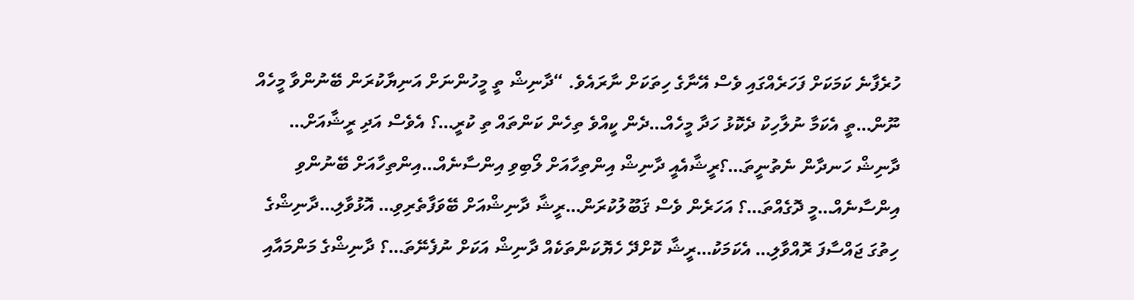ހުރެފާނެ ކަމަކަށް ފަހަރެއްގައި ވެސް އޭނާގެ ހިތަކަށް ނާރައެވެ. “ދާނިޝް ތީ މީހުންނަށް އަނިޔާކުރަން ބޭނުންވާ މީހެއް ނޫން…ތީ އެކަމާ ނުލާހިކު ދެކޮޅު ހަދާ މީހެއް…ދެން ކީއްވެ ތިހެން ކަންތައް ތި ކުރީ…؟ އެވެސް އަދި ރީޝާއަށް… ދާނިޝް ހަނދާން ނެތުނީތަ…؟ރީޝާއެއީ ދާނިޝް އިންތިހާއަށް ލޯބިވި އިންސާނެއް…އިންތިހާއަށް ބޭނުންވި އިންސާނެއް…މީ ދޮގެއްތަ…؟ އަހަރެން ވެސް ޤަބޫލުކުރަން…ރީޝާ ދާނިޝްއަށް ބޭވަފާތެރިވި… އޮޅުވާލި…ދާނިޝްގެ ހިތުގަ ޖައްސާފަ ރޮއްވާލި… އެކަމަކު…ރީޝާ ކޮށްދޭ ހެޔޮކަންތަކެއް ދާނިޝް އަކަށް ނުފެނޭތަ…؟ ދާނިޝްގެ މަންމައާއި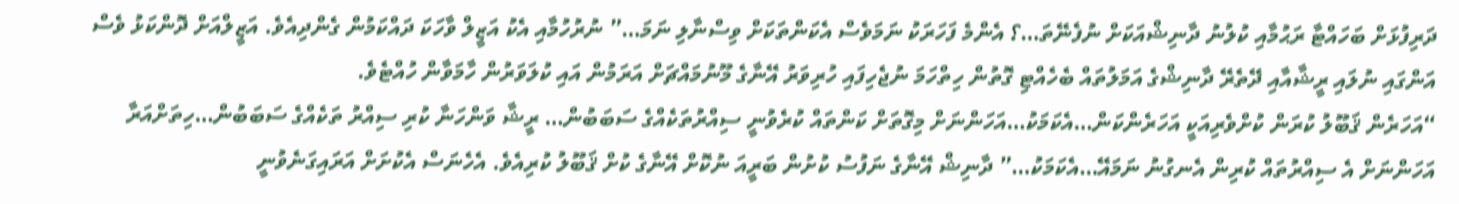ދަރިފުޅަށް ބަހައްޓާ ރަޙުމާއި ކުލުނު ދާނިޝްއަކަށް ނުފެނޭތަ…؟ އެންމެ ފަހަރަކު ނަމަވެސް އެކަންތަކަށް ވިސްނާލި ނަމަ…” ނުރުހުމާއި އެކު އަޒީލް ވާހަކަ ދައްކަމުން ގެންދިއެވެ. އަޒީލްއަށް ދޮންކަޅު ވެސް އަންގައި ނުލައި ރީޝާއާއި ދޭތެރޭ ދާނިޝްގެ އަމަލުތައް ބެހެއްޓި ގޮތުން ހިތްހަމަ ނުޖެހިފައި ހުރިވަރު އޭނާގެ މޫނުމައްޗަށް އަރަމުން އައި ކުލަވަރުން ހާމަވާން ހުއްޓެވެ.
“އަހަރެން ޤަބޫލު ކުރަން ކުށްވެރިއަކީ އަހަރެންކަން…އެކަމަކު…އަހަންނަށް މިގޮތަށް ކަންތައް ކުރެވުނީ ސިއްރުތަކެއްގެ ސަބަބުން… ރީޝާ ވަންހަނާ ކުރި ސިއްރު ތަކެއްގެ ސަބަބުން…ހިތަށްއަރާ އަހަންނަށް އެ ސިއްރުތައް ކުރިން އެނގުނު ނަމައޭ…އެކަމަކު…” ދާނިޝް އޭނާގެ ނަފުސު ކުށުން ބަރީއަ ނުކޮށް އޭނާގެ ކުށް ޤަބޫލު ކުރިއެވެ. އެހެނަސް އެކުށަށް އަރައިގަނެވުނީ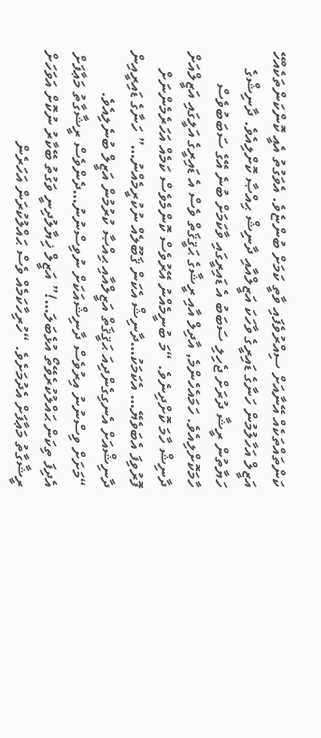ކަންތައްތަކެއް އޭނާއަށް ސިއްރުވެފައި ވާތީ ކަމަށް ބުންޏެވެ. އެވަގުތު އެއީ ކޮންކަންތަކެއްހޭ އަޒީލް އަހާލުމުން ހަނާގެ ޑައިރީގެ ވާހަކަ އަޒީލްއާއި ދާނިޝް ޙިއްޞާ ކޮށްލިއެވެ. ދާނިޝްގެ ހަޔާތުން ރީޝާ ދުރަށް ޖެހިލި ސަބަބު އެ ޑައިރީގައި ވާކަމަށް ބުނެ އޭގެ ސަބަބުވެސް ހާމަކޮށްލިއެވެ. ހަމައެހެންމެ, އާދިލް އާއި ރީޝާގެ ޙަޤީޤަތް ވެސް އެ ޑައިރީގެ އަލީގައި އަޒީލްއަށް ދާނިޝް ހާމަ ކޮށްދިނެވެ. “މަ ބުނީމެއްނު އޭރުވެސް ކޮންމެވެސް ކަމެއް އަހަރެމެންނަށް ފޮރުވިފަ އެބަވެޔޭ… އެކަމަކު…ދާނިޝް އެކަން ޤަބޫލެއް ނުކުރީމެއްނު…” ހަނާގެ ޑައިރީއިން ދާނިޝްއަށް އެނގިގެންދިއަ ޙަޤީޤަތް އަޒީލްއާއި ޙިއްޞާ ކުރުމުން އަޒީލް ބުނެލިއެވެ. “މަށަށް ވިސްނުނު އިރުވެސް ދާނިޝްއަކަށް ނުވިސްނުނު…ދެންވެސް ރީޝާގާތު މަޢާފަށް އެދިފަ ތިކަން ޙައްލުކުރެވޭތޯ އުޅެބަލަ…!” އަޒީލް ޚިޔާލުދިނީ ވަގުތު ބޭކާރު ނުކޮށް އަވަހަށް ރީޝާގާތު މަޢާފަށް އެދުމަށެވެ. “ހުރިހާކަމެއް ވެސް ޙައްލުކުރަން އަހަރެން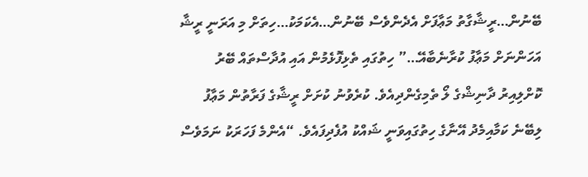ބޭނުން…ރީޝާގާތު މަޢާފަށް އެދެންވެސް ބޭނުން…އެކަމަކު…ހިތަށް މި އަރަނީ ރީޝާ އަހަންނަށް މަޢާފު ކުރާނެބާއޭ…” ހިތުގައި ތެޅިފޮޅެމުން އައި އުދާސްތައް ބޭރު ކޮށްލިއިރު ދާނިޝްގެ ލޯ ތެމިގެންދިއެވެ. ކުރެވުނު ކުށަށް ރީޝާގެ ފަރާތުން މަޢާފު ލިބޭނެ ކަމާއިމެދު އޭނާގެ ހިތުގައިވަނީ ޝައްކު އުފެދިފައެވެ. “އެންމެ ފަހަރަކު ނަމަވެސް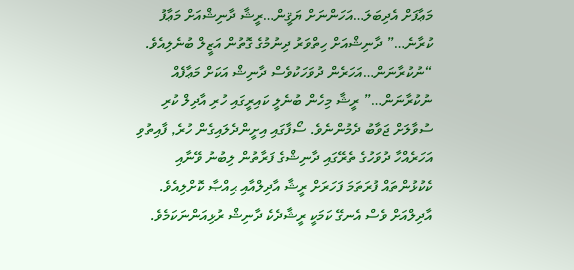މަޢާފަށް އެދިބަލަ…އަހަންނަށް ޔަޤީން…ރީޝާ ދާނިޝްއަށް މަޢާފު ކުރާނެ…” ދާނިޝްއަށް ހިތްވަރު ދިނުމުގެ ގޮތުން އަޒީލް ބުނެލިއެވެ.
“ނުކުރާނަން…އަހަރެން ދުވަހަކުވެސް ދާނިޝް އަކަށް މަޢާފެއް ނުކުރާނަން…” ރީޝާ މިހެން ބުނެލީ ކައިރީގައި ހުރި އާދިލް ކުރި ސުވާލަށް ޖަވާބު ދެމުންނެވެ. ސޯފާގައި އިށީންދެލައިގެން ހުރެ, ފާއިތުވި އަހަރެއްހާ ދުވަހުގެ ތެރޭގައި ދާނިޝްގެ ފަރާތުން ލިބުނު ވޭނާއި ކެކުޅުންތައް ފުރަތަމަ ފަހަރަށް ރީޝާ އާދިލްއާއި ޙިއްޞާ ކޮށްލިއެވެ. އާދިލްއަށް ވެސް އެނގޭ ކަމަކީ ރީޝާދެކެ ދާނިޝް ރުޅިއަންނަކަމެވެ.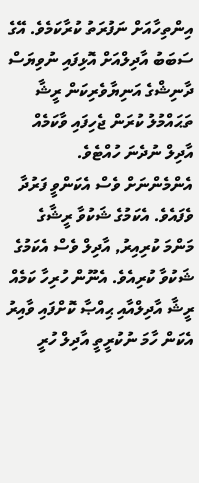އިންތިހާއަށް ނަފުރަތު ކުރާކަމެވެ. އޭގެ ސަބަބު އާދިލްއަށް އޮޅިފައި ނުވިޔަސް ދާނިޝްގެ އަނިޔާވެރިކަން ރީޝާ ތަޙައްމުލު ކުރަން ޖެހިފައި ވާކަމެއް އާދިލް ނުދެނަ ހުއްޓެވެ. އެންމެންނަށް ވެސް އެކަންވީ ފަރުދާ ވެފައެވެ. އެކަމުގެ ޝަކުވާ ރީޝާގެ މަންމަ ކުރިއިރު, އާދިލް ވެސް އެކަމުގެ ޝަކުވާ ކުރިއެވެ. އެނޫން ހުރިހާ ކަމެއް ރީޝާ އާދިލްއާއި ޙިއްޞާ ކޮށްފައި ވާއިރު އެކަން ހާމަ ނުކުރީތީ އާދިލް ހުރީ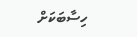ހިސާބަކަށް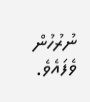ނުރުހުން ވެފައެވެ.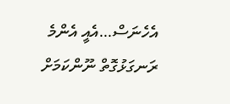އެހެނަސް…އެއީ އެންމެ ރަނގަޅުގޮތް ނޫންކަމަށް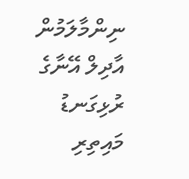ނިންމާލަމުން އާދިލް އޭނާގެ ރުޅިގަނޑު މައިތިރި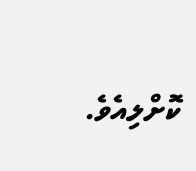ކޮށްލިއެވެ.